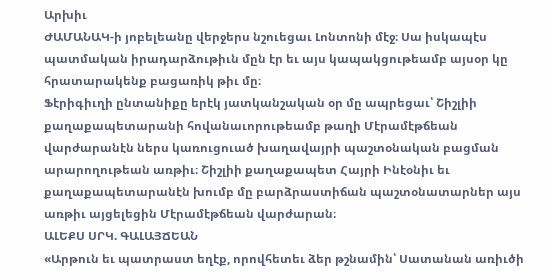Արխիւ
ԺԱՄԱՆԱԿ-ի յոբելեանը վերջերս նշուեցաւ Լոնտոնի մէջ։ Սա իսկապէս պատմական իրադարձութիւն մըն էր եւ այս կապակցութեամբ այսօր կը հրատարակենք բացառիկ թիւ մը։
Ֆէրիգիւղի ընտանիքը երէկ յատկանշական օր մը ապրեցաւ՝ Շիշլիի քաղաքապետարանի հովանաւորութեամբ թաղի Մէրամէթճեան վարժարանէն ներս կառուցուած խաղավայրի պաշտօնական բացման արարողութեան առթիւ։ Շիշլիի քաղաքապետ Հայրի Ինէօնիւ եւ քաղաքապետարանէն խումբ մը բարձրաստիճան պաշտօնատարներ այս առթիւ այցելեցին Մէրամէթճեան վարժարան։
ԱԼԵՔՍ ՍՐԿ. ԳԱԼԱՅՃԵԱՆ
«Արթուն եւ պատրաստ եղէք, որովհետեւ ձեր թշնամին՝ Սատանան առիւծի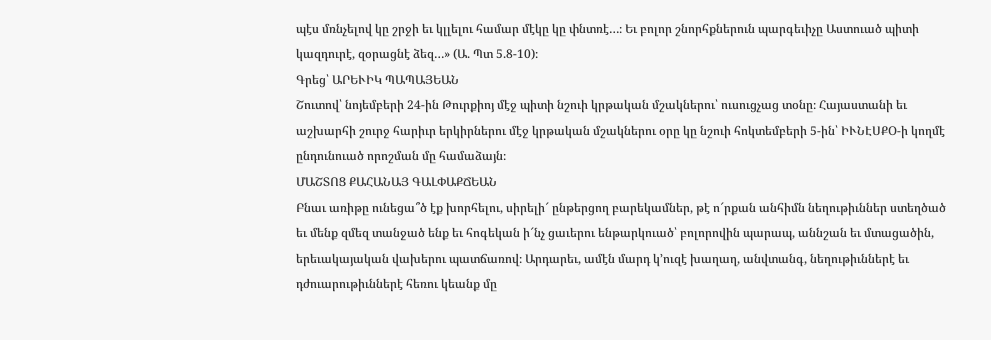պէս մռնչելով կը շրջի եւ կլլելու համար մէկը կը փնտռէ…։ Եւ բոլոր շնորհքներուն պարգեւիչը Աստուած պիտի կազդուրէ, զօրացնէ ձեզ…» (Ա. Պտ 5.8-10)։
Գրեց՝ ԱՐԵՒԻԿ ՊԱՊԱՅԵԱՆ
Շուտով՝ նոյեմբերի 24-ին Թուրքիոյ մէջ պիտի նշուի կրթական մշակներու՝ ուսուցչաց տօնը։ Հայաստանի եւ աշխարհի շուրջ հարիւր երկիրներու մէջ կրթական մշակներու օրը կը նշուի հոկտեմբերի 5-ին՝ ԻՒՆԷՍՔՕ-ի կողմէ ընդունուած որոշման մը համաձայն։
ՄԱՇՏՈՑ ՔԱՀԱՆԱՅ ԳԱԼՓԱՔՃԵԱՆ
Բնաւ առիթը ունեցա՞ծ էք խորհելու, սիրելի՜ ընթերցող բարեկամներ, թէ ո՜րքան անհիմն նեղութիւններ ստեղծած եւ մենք զմեզ տանջած ենք եւ հոգեկան ի՜նչ ցաւերու ենթարկուած՝ բոլորովին պարապ, աննշան եւ մտացածին, երեւակայական վախերու պատճառով։ Արդարեւ, ամէն մարդ կ՚ուզէ խաղաղ, անվտանգ, նեղութիւններէ եւ դժուարութիւններէ հեռու կեանք մը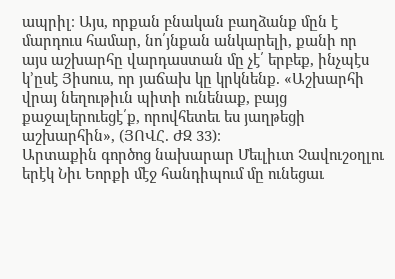ապրիլ։ Այս, որքան բնական բաղձանք մըն է մարդուս համար, նո՛յնքան անկարելի, քանի որ այս աշխարհը վարդաստան մը չէ՛ երբեք, ինչպէս կ՚ըսէ Յիսուս, որ յաճախ կը կրկնենք. «Աշխարհի վրայ նեղութիւն պիտի ունենաք, բայց քաջալերուեցէ՛ք, որովհետեւ ես յաղթեցի աշխարհին», (ՅՈՎՀ. ԺԶ 33)։
Արտաքին գործոց նախարար Մեւլիւտ Չավուշօղլու երէկ Նիւ Եորքի մէջ հանդիպում մը ունեցաւ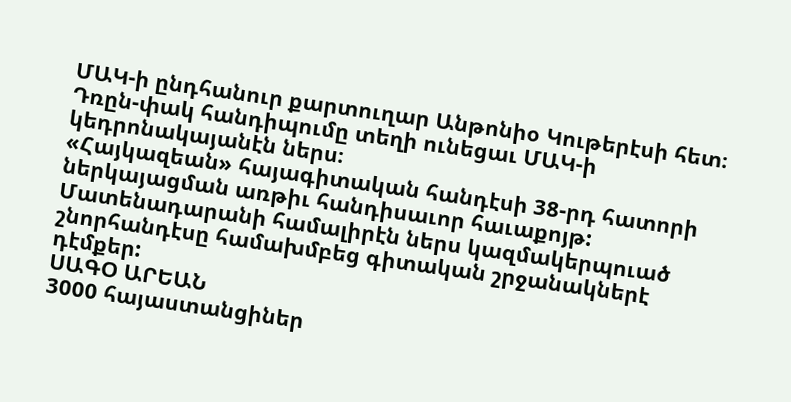ՄԱԿ-ի ընդհանուր քարտուղար Անթոնիօ Կութերէսի հետ։ Դռըն-փակ հանդիպումը տեղի ունեցաւ ՄԱԿ-ի կեդրոնակայանէն ներս։
«Հայկազեան» հայագիտական հանդէսի 38-րդ հատորի ներկայացման առթիւ հանդիսաւոր հաւաքոյթ:
Մատենադարանի համալիրէն ներս կազմակերպուած շնորհանդէսը համախմբեց գիտական շրջանակներէ դէմքեր:
ՍԱԳՕ ԱՐԵԱՆ
3000 հայաստանցիներ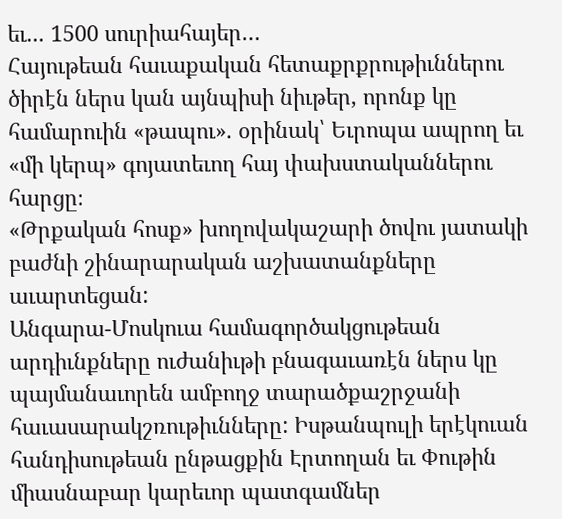եւ... 1500 սուրիահայեր…
Հայութեան հաւաքական հետաքրքրութիւններու ծիրէն ներս կան այնպիսի նիւթեր, որոնք կը համարուին «թապու». օրինակ՝ Եւրոպա ապրող եւ «մի կերպ» գոյատեւող հայ փախստականներու հարցը։
«Թրքական հոսք» խողովակաշարի ծովու յատակի բաժնի շինարարական աշխատանքները աւարտեցան:
Անգարա-Մոսկուա համագործակցութեան արդիւնքները ուժանիւթի բնագաւառէն ներս կը պայմանաւորեն ամբողջ տարածքաշրջանի հաւասարակշռութիւնները: Իսթանպուլի երէկուան հանդիսութեան ընթացքին Էրտողան եւ Փութին միասնաբար կարեւոր պատգամներ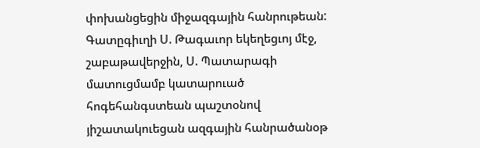փոխանցեցին միջազգային հանրութեան:
Գատըգիւղի Ս. Թագաւոր եկեղեցւոյ մէջ, շաբաթավերջին, Ս. Պատարագի մատուցմամբ կատարուած հոգեհանգստեան պաշտօնով յիշատակուեցան ազգային հանրածանօթ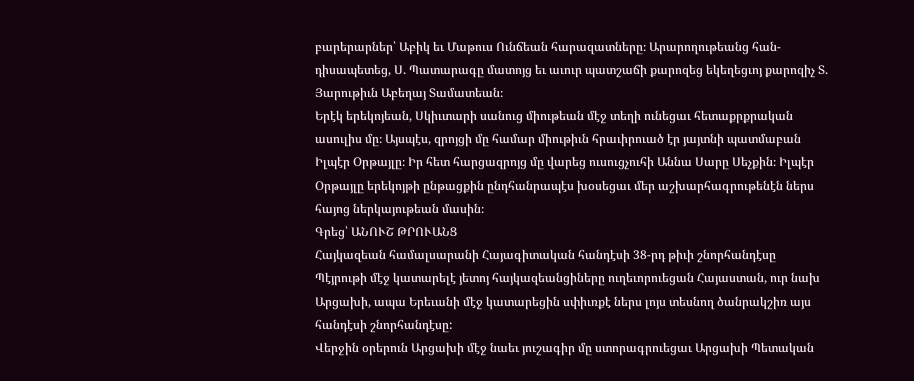բարերարներ՝ Աբիկ եւ Մաթուս Ունճեան հարազատները։ Արարողութեանց հան-դիսապետեց, Ս. Պատարագը մատոյց եւ աւուր պատշաճի քարոզեց եկեղեցւոյ քարոզիչ Տ. Յարութիւն Աբեղայ Տամատեան։
Երէկ երեկոյեան, Սկիւտարի սանուց միութեան մէջ տեղի ունեցաւ հետաքրքրական ասուլիս մը։ Այսպէս, զրոյցի մը համար միութիւն հրաւիրուած էր յայտնի պատմաբան Իլպէր Օրթայլը։ Իր հետ հարցազրոյց մը վարեց ուսուցչուհի Աննա Սարը Սեչքին։ Իլպէր Օրթայլը երեկոյթի ընթացքին ընդհանրապէս խօսեցաւ մեր աշխարհագրութենէն ներս հայոց ներկայութեան մասին։
Գրեց՝ ԱՆՈՒՇ ԹՐՈՒԱՆՑ
Հայկազեան համալսարանի Հայագիտական հանդէսի 38-րդ թիւի շնորհանդէսը Պէյրութի մէջ կատարելէ յետոյ հայկազեանցիները ուղեւորուեցան Հայաստան, ուր նախ Արցախի, ապա Երեւանի մէջ կատարեցին սփիւռքէ ներս լոյս տեսնող ծանրակշիռ այս հանդէսի շնորհանդէսը:
Վերջին օրերուն Արցախի մէջ նաեւ յուշագիր մը ստորագրուեցաւ Արցախի Պետական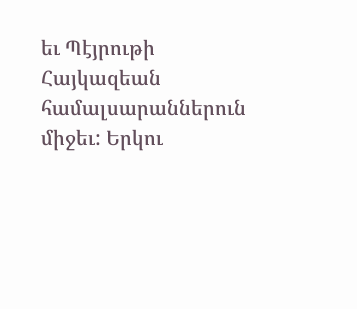եւ Պէյրութի Հայկազեան համալսարաններուն միջեւ: Երկու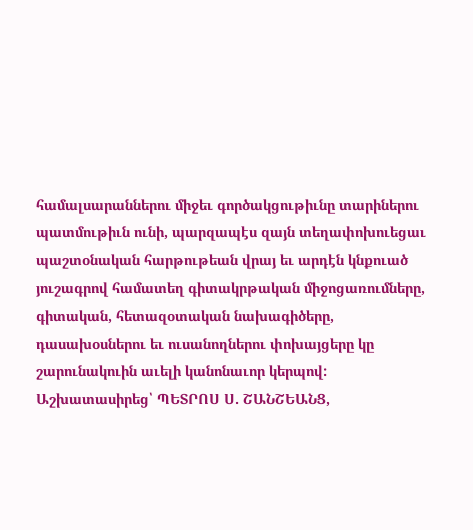համալսարաններու միջեւ գործակցութիւնը տարիներու պատմութիւն ունի, պարզապէս զայն տեղափոխուեցաւ պաշտօնական հարթութեան վրայ եւ արդէն կնքուած յուշագրով համատեղ գիտակրթական միջոցառումները, գիտական, հետազօտական նախագիծերը, դասախօսներու եւ ուսանողներու փոխայցերը կը շարունակուին աւելի կանոնաւոր կերպով:
Աշխատասիրեց՝ ՊԵՏՐՈՍ Ս. ՇԱՆՇԵԱՆՑ,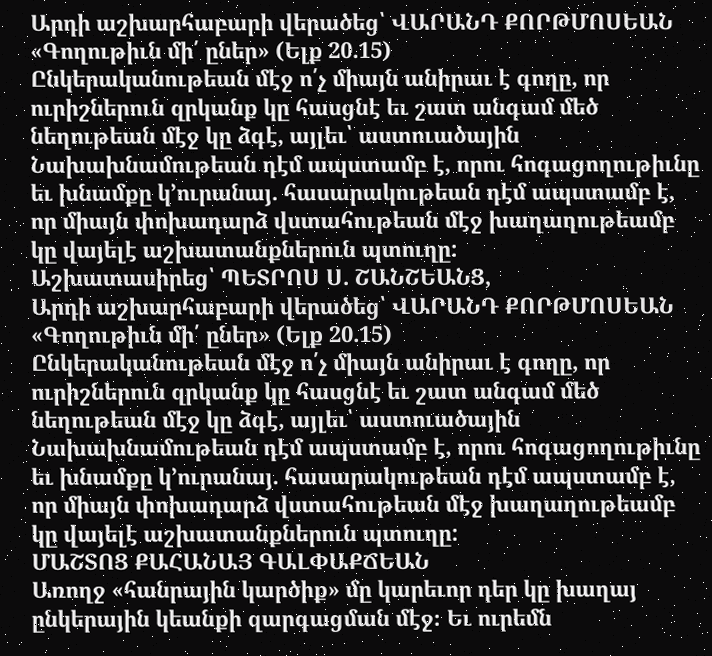Արդի աշխարհաբարի վերածեց՝ ՎԱՐԱՆԴ ՔՈՐԹՄՈՍԵԱՆ
«Գողութիւն մի՛ ըներ» (Ելք 20.15)
Ընկերականութեան մէջ ո՛չ միայն անիրաւ է գողը, որ ուրիշներուն զրկանք կը հասցնէ եւ շատ անգամ մեծ նեղութեան մէջ կը ձգէ, այլեւ՝ աստուածային Նախախնամութեան դէմ ապստամբ է, որու հոգացողութիւնը եւ խնամքը կ՚ուրանայ. հասարակութեան դէմ ապստամբ է, որ միայն փոխադարձ վստահութեան մէջ խաղաղութեամբ կը վայելէ աշխատանքներուն պտուղը:
Աշխատասիրեց՝ ՊԵՏՐՈՍ Ս. ՇԱՆՇԵԱՆՑ,
Արդի աշխարհաբարի վերածեց՝ ՎԱՐԱՆԴ ՔՈՐԹՄՈՍԵԱՆ
«Գողութիւն մի՛ ըներ» (Ելք 20.15)
Ընկերականութեան մէջ ո՛չ միայն անիրաւ է գողը, որ ուրիշներուն զրկանք կը հասցնէ եւ շատ անգամ մեծ նեղութեան մէջ կը ձգէ, այլեւ՝ աստուածային Նախախնամութեան դէմ ապստամբ է, որու հոգացողութիւնը եւ խնամքը կ՚ուրանայ. հասարակութեան դէմ ապստամբ է, որ միայն փոխադարձ վստահութեան մէջ խաղաղութեամբ կը վայելէ աշխատանքներուն պտուղը:
ՄԱՇՏՈՑ ՔԱՀԱՆԱՅ ԳԱԼՓԱՔՃԵԱՆ
Առողջ «հանրային կարծիք» մը կարեւոր դեր կը խաղայ ընկերային կեանքի զարգացման մէջ։ Եւ ուրեմն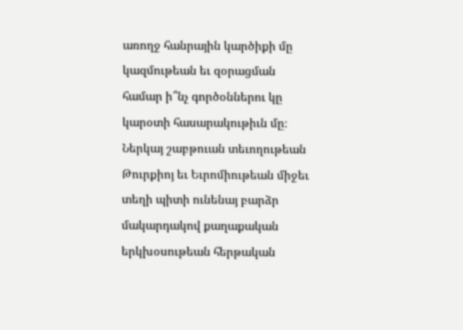առողջ հանրային կարծիքի մը կազմութեան եւ զօրացման համար ի՞նչ գործօններու կը կարօտի հասարակութիւն մը։
Ներկայ շաբթուան տեւողութեան Թուրքիոյ եւ Եւրոմիութեան միջեւ տեղի պիտի ունենայ բարձր մակարդակով քաղաքական երկխօսութեան հերթական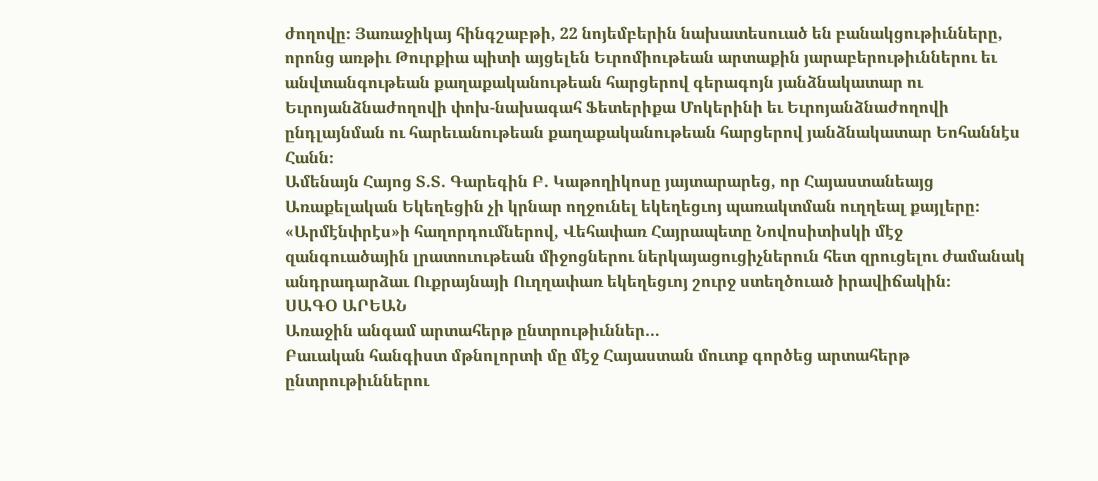ժողովը։ Յառաջիկայ հինգշաբթի, 22 նոյեմբերին նախատեսուած են բանակցութիւնները, որոնց առթիւ Թուրքիա պիտի այցելեն Եւրոմիութեան արտաքին յարաբերութիւններու եւ անվտանգութեան քաղաքականութեան հարցերով գերագոյն յանձնակատար ու Եւրոյանձնաժողովի փոխ-նախագահ Ֆետերիքա Մոկերինի եւ Եւրոյանձնաժողովի ընդլայնման ու հարեւանութեան քաղաքականութեան հարցերով յանձնակատար Եոհաննէս Հանն։
Ամենայն Հայոց Տ.Տ. Գարեգին Բ. Կաթողիկոսը յայտարարեց, որ Հայաստանեայց Առաքելական Եկեղեցին չի կրնար ողջունել եկեղեցւոյ պառակտման ուղղեալ քայլերը։
«Արմէնփրէս»ի հաղորդումներով, Վեհափառ Հայրապետը Նովոսիտիսկի մէջ զանգուածային լրատուութեան միջոցներու ներկայացուցիչներուն հետ զրուցելու ժամանակ անդրադարձաւ Ուքրայնայի Ուղղափառ եկեղեցւոյ շուրջ ստեղծուած իրավիճակին։
ՍԱԳՕ ԱՐԵԱՆ
Առաջին անգամ արտահերթ ընտրութիւններ…
Բաւական հանգիստ մթնոլորտի մը մէջ Հայաստան մուտք գործեց արտահերթ ընտրութիւններու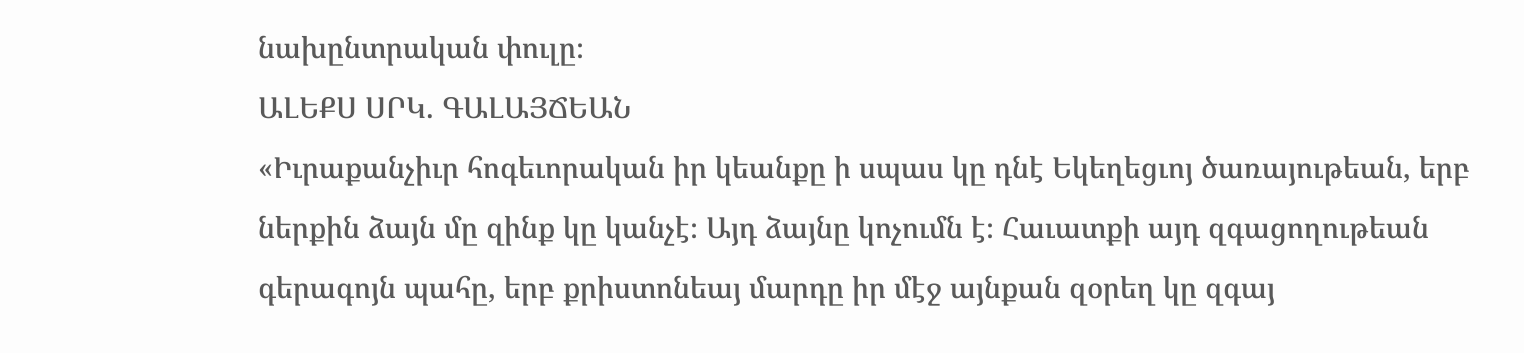նախընտրական փուլը։
ԱԼԵՔՍ ՍՐԿ. ԳԱԼԱՅՃԵԱՆ
«Իւրաքանչիւր հոգեւորական իր կեանքը ի սպաս կը դնէ Եկեղեցւոյ ծառայութեան, երբ ներքին ձայն մը զինք կը կանչէ։ Այդ ձայնը կոչումն է։ Հաւատքի այդ զգացողութեան գերագոյն պահը, երբ քրիստոնեայ մարդը իր մէջ այնքան զօրեղ կը զգայ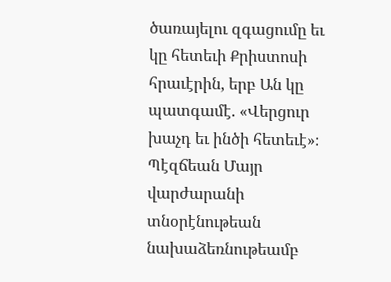ծառայելու զգացումը եւ կը հետեւի Քրիստոսի հրաւէրին, երբ Ան կը պատգամէ. «Վերցուր խաչդ եւ ինծի հետեւէ»։
Պէզճեան Մայր վարժարանի տնօրէնութեան նախաձեռնութեամբ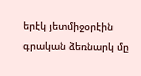երէկ յետմիջօրէին գրական ձեռնարկ մը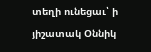տեղի ունեցաւ՝ ի յիշատակ Օննիկ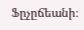Ֆըչըճեանի։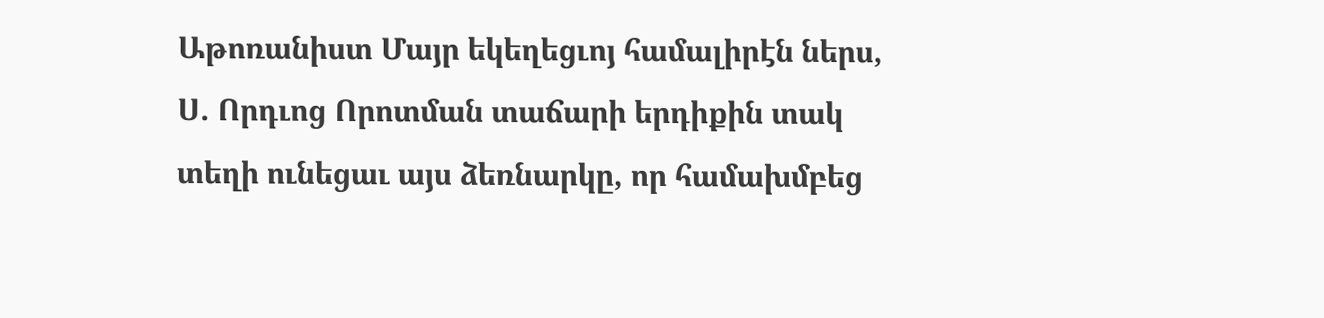Աթոռանիստ Մայր եկեղեցւոյ համալիրէն ներս, Ս. Որդւոց Որոտման տաճարի երդիքին տակ տեղի ունեցաւ այս ձեռնարկը, որ համախմբեց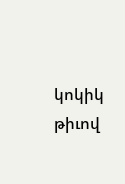կոկիկ թիւով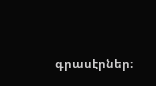գրասէրներ։